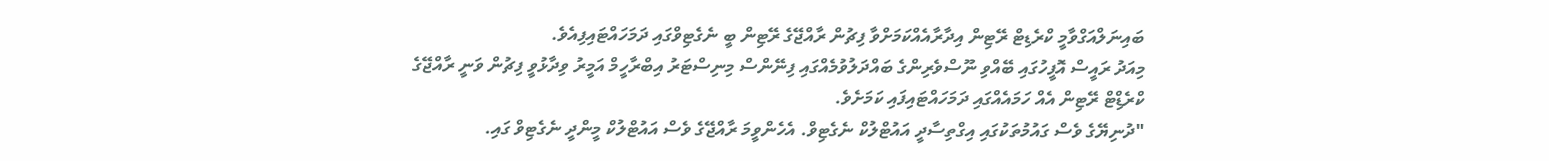ބައިނަލްއަގްވާމީ ކްރެޑިޓް ރޭޓިން އިދާރާއެއްކަމަށްވާ ފިޗުން ރާއްޖޭގެ ރޭޓިން ބީ ނެގެޓިވްގައި ދަމަހައްޓައިފިއެވެ.
މިއަދު ރައީސް އޮފީހުގައި ބޭއްވި ނޫސްވެރިންގެ ބައްދަލުވުމެއްގައި ފިނޭންސް މިނިސްޓަރު އިބްރާހީމް އަމީރު ވިދާޅުވީ ފިޗުން ވަނީ ރާއްޖޭގެ ކްރެޑިްޓް ރޭޓިން އެއް ހަމައެއްގައި ދަމަހައްޓައިފައި ކަމަށެވެ.
"ދުނިޔޭގެ ވެސް ގައުމުތަކުގައި އިގްތިސާދީ އައުޓްލުކް ނެގެޓިވް. އެހެންވީމަ ރާއްޖޭގެ ވެސް އައުޓްލުކް މީންދީ ނެގެޓިވް ގައި.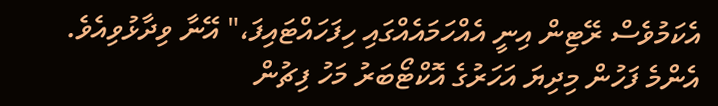އެކަމުވެސް ރޭޓިން އިނީ އެއްހަމައެއްގައި ހިފަހައްޓައިފަ،" އޭނާ ވިދާޅުވިއެވެ.
އެންމެ ފަހުން މިދިޔަ އަހަރުގެ އޮކްޓޯބަރު މަހު ފިޗުން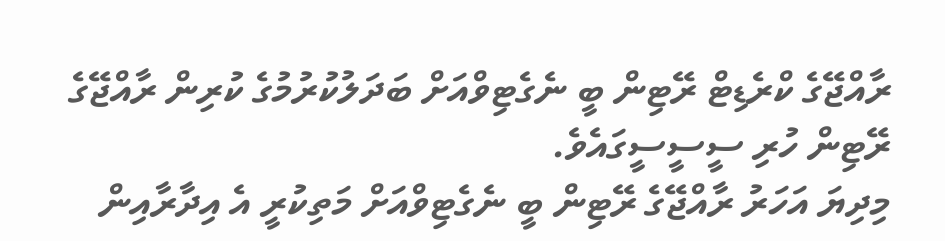ރާއްޖޭގެ ކްރެޑިޓް ރޭޓިން ބީ ނެގެޓިވްއަށް ބަދަލުކުރުމުގެ ކުރިން ރާއްޖޭގެ ރޭޓިން ހުރި ސީސީސީގައެވެ.
މިދިޔަ އަހަރު ރާއްޖޭގެ ރޭޓިން ބީ ނެގެޓިވްއަށް މަތިކުރީ އެ އިދާރާއިން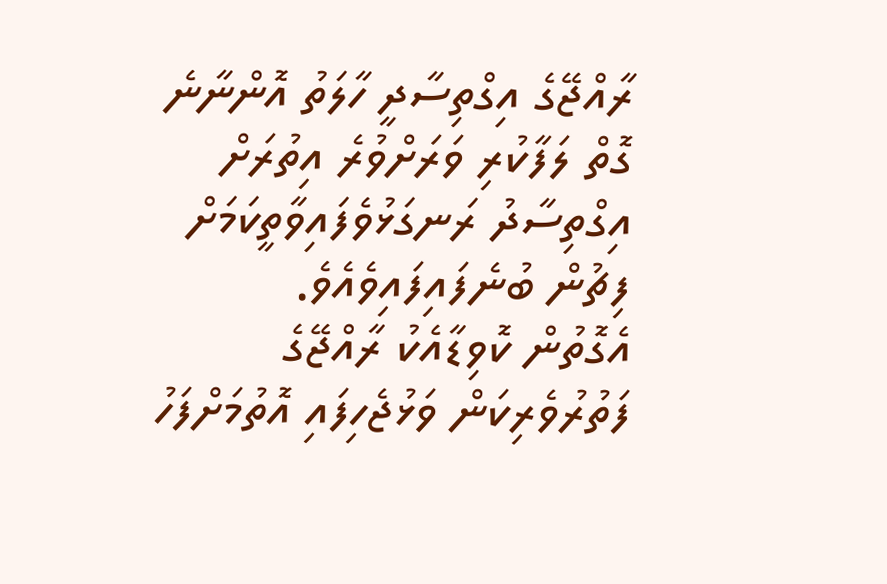ރާއްޖޭގެ އިގްތިސާދީ ހާލަތު އޮންނާނެ ގޮތް ލަފާކުރި ވަރަށްވުރެ އިތުރަށް އިގްތިސާދު ރަނގަޅުވެފައިވާތީކަމަށް ފިޗުން ބުނެފައިފައިވެއެވެ.
އެގޮތުން ކޮވިޑާއެކު ރާއްޖޭގެ ފަތުރުވެރިކަން ވަޅުޖެހިފައި އޮތުމަށްފަހު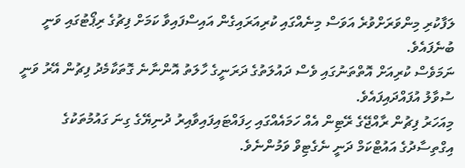ލަފާކުރި މިންވަރަށްވުރެ އަވަސް މިނެއްގައި ކުރިއަރައިގެން އައިސްފައިވާ ކަމަށް ފިޗުގެ ރިޕޯޓުގައި ވަނީ ބުނެފައެވެ.
ނަމަވެސް ކުރިއަށް އޮތްތަނުގައި ވެސް ދައުލަތުގެ ދަރަނީގެ ހާލަތު އޮންނާނެ ގޮތަކާމެދު ފިޗުން އޭރު ވަނީ ސުވާލު އުފައްދައިފައެވެ.
މިއަހަރު ފިޗުން ރާއްޖޭގެ ރޭޓިން އެއް ހަމައެއްގައި ހިފައްޓައިފައިވާއިރު ދުނިޔޭގެ ގިނަ ގައުމުތަކުގެ އިގްތިސާދުގެ އައުޓްކަމް ދަނީ ނެގެޓިވް ވަމުންނެވެ.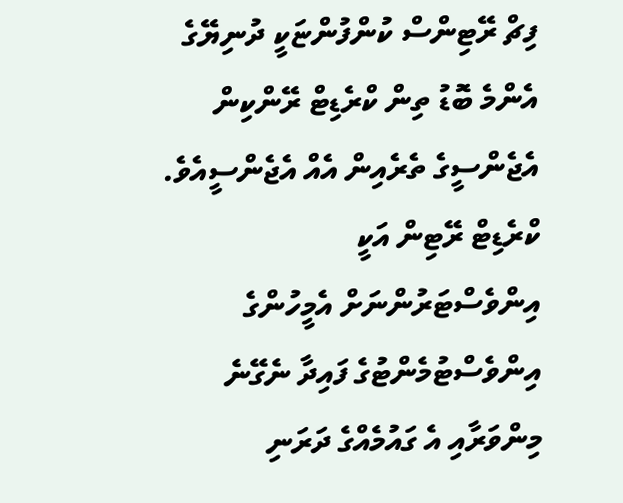ފިޗް ރޭޓިންސް ކުންފުންޏަކީ ދުނިޔޭގެ އެންމެ ބޮޑު ތިން ކްރެޑިޓް ރޭންކިން އެޖެންސީގެ ތެރެއިން އެއް އެޖެންސީއެވެ.
ކްރެޑިޓް ރޭޓިން އަކީ އިންވެސްޓަރުންނަށް އެމީހުންގެ އިންވެސްޓުމެންޓުގެ ފައިދާ ނެގޭނެ މިންވަރާއި އެ ގައުމެއްގެ ދަރަނި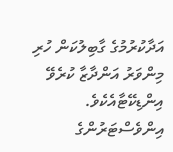އަދާކުރުމުގެ ގާބިލުކަން ހުރި މިންވަރު އަންދާޒާ ކުރެވޭ އިންޑިކޭޓާއެކެވެ.
އިންވެސްޓަރުންގެ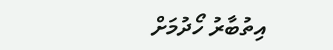އިތުބާރު ހޯދުމަށް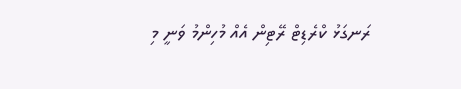ރަނގަޅު ކްރެޑިޓް ރޭޓިން އެއް މުހިންމު ވަނީ މި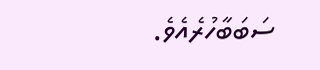ސަބަބާހުރެއެވެ.